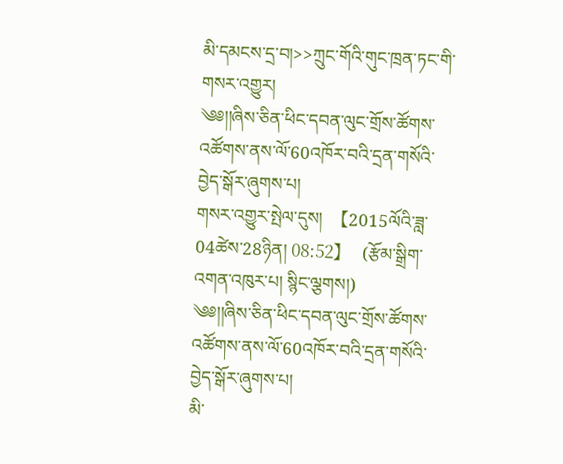མི་དམངས་དྲ་བ།>>ཀྲུང་གོའི་གུང་ཁྲན་ཏང་གི་གསར་འགྱུར།
༄༅།།ཞིས་ཅིན་ཕིང་དབན་ལུང་གྲོས་ཚོགས་འཚོགས་ནས་ལོ་60འཁོར་བའི་དྲན་གསོའི་བྱེད་སྒོར་ཞུགས་པ།
གསར་འགྱུར་སྤེལ་དུས།  【2015ལོའི་ཟླ་ 04ཚེས་28ཉིན། 08:52】   (རྩོམ་སྒྲིག་འགན་འཁུར་པ། སྙིང་ལྕགས།)
༄༅།།ཞིས་ཅིན་ཕིང་དབན་ལུང་གྲོས་ཚོགས་འཚོགས་ནས་ལོ་60འཁོར་བའི་དྲན་གསོའི་བྱེད་སྒོར་ཞུགས་པ།
མི་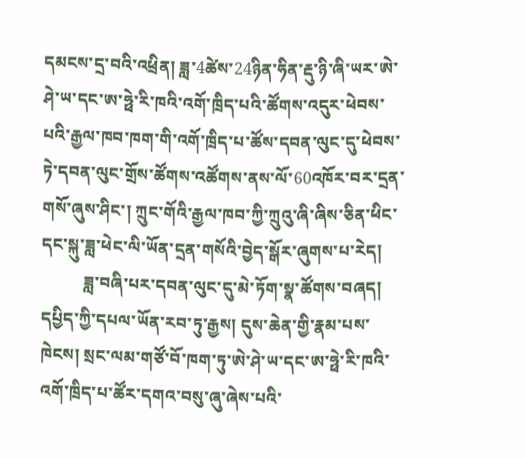དམངས་དྲ་བའི་འཕྲིན། ཟླ་4ཚེས་24ཉིན་ཧིན་རྡུ་ཉི་ཞི་ཡར་ཨེ་ཤེ་ཡ་དང་ཨ་ཧྥེ་རི་ཁའི་འགོ་ཁྲིད་པའི་ཚོགས་འདུར་ཕེབས་པའི་རྒྱལ་ཁབ་ཁག་གི་འགོ་ཁྲིད་པ་ཚོས་དབན་ལུང་དུ་ཕེབས་ཏེ་དབན་ལུང་གྲོས་ཚོགས་འཚོགས་ནས་ལོ་60འཁོར་བར་དྲན་གསོ་ཞུས་ཤིང་། ཀྲུང་གོའི་རྒྱལ་ཁབ་ཀྱི་ཀྲུའུ་ཞི་ཞིས་ཅིན་ཕིང་དང་སྐུ་ཟླ་ཕེང་ལི་ཡོན་དྲན་གསོའི་བྱེད་སྒོར་ཞུགས་པ་རེད།
          ཟླ་བཞི་པར་དབན་ལུང་དུ་མེ་ཏོག་སྣ་ཚོགས་བཞད། དཔྱིད་ཀྱི་དཔལ་ཡོན་རབ་ཏུ་རྒྱས། དུས་ཆེན་གྱི་རྣམ་པས་ཁེངས། སྲང་ལམ་གཙོ་བོ་ཁག་ཏུ་ཨེ་ཤེ་ཡ་དང་ཨ་ཧྥེ་རི་ཁའི་འགོ་ཁྲིད་པ་ཚོར་དགའ་བསུ་ཞུ་ཞེས་པའི་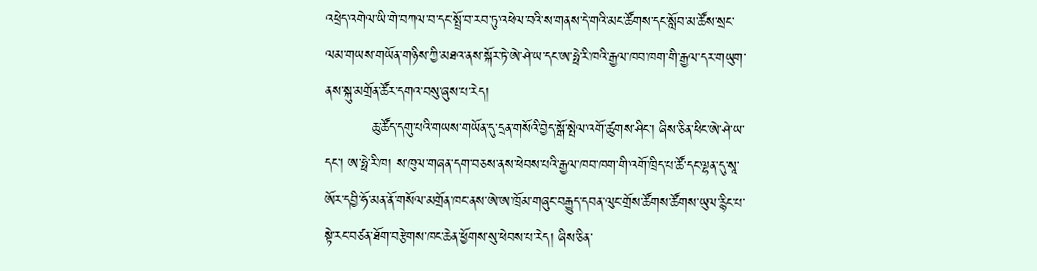འཕྲེད་འགེལ་ཡི་གེ་བཀལ་བ་དང་སྤྲོ་བ་རབ་ཏུ་འཕེལ་བའི་ས་གནས་དེ་གའི་མང་ཚོགས་དང་སློབ་མ་ཚོས་སྲང་ལམ་གཡས་གཡོན་གཉིས་ཀྱི་མཐའ་ནས་སྐོར་ཏེ་ཨེ་ཤེ་ཡ་དང་ཨ་ཧྥེ་རི་ཁའི་རྒྱལ་ཁབ་ཁག་གི་རྒྱལ་དར་གཡུག་ནས་སྐུ་མགྲོན་ཚོར་དགའ་བསུ་ཞུས་པ་རེད།
          ཆུ་ཚོད་དགུ་པའི་གཡས་གཡོན་དུ་དྲན་གསོའི་བྱེད་སྒོ་སྤེལ་འགོ་ཚུགས་ཤིང་། ཞིས་ཅིན་ཕིང་ཨེ་ཤེ་ཡ་དང་། ཨ་ཧྥེ་རི་ཁ། ས་ཁུལ་གཞན་དག་བཅས་ནས་ཕེབས་པའི་རྒྱལ་ཁབ་ཁག་གི་འགོ་ཁྲིད་པ་ཚོ་དང་ལྷན་དུ་སཱ་ཨོར་དབྱི་ཧོ་མན་ནོ་གསོལ་མགྲོན་ཁང་ནས་ཨེ་ཨ་ཁྲོམ་གཞུང་བརྒྱུད་དབན་ལུང་གྲོས་ཚོགས་ཚོགས་ཡུལ་རྙིང་པ་སྟེ་རང་བཙན་ཐོག་བརྩེགས་ཁང་ཆེན་ཕྱོགས་སུ་ཕེབས་པ་རེད། ཞིས་ཅིན་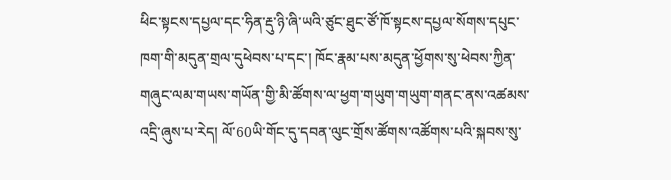ཕིང་སྟངས་དཔྱལ་དང་ཧིན་རྡུ་ཉི་ཞི་ཡའི་ཙུང་ཐུང་ཙོ་ཁོ་སྟངས་དཔྱལ་སོགས་དཔུང་ཁག་གི་མདུན་གྲལ་དུཕེབས་པ་དང་། ཁོང་རྣམ་པས་མདུན་ཕྱོགས་སུ་ཕེབས་ཀྱིན་གཞུང་ལམ་གཡས་གཡོན་གྱི་མི་ཚོགས་ལ་ཕྱག་གཡུག་གཡུག་གནང་ནས་འཚམས་འདྲི་ཞུས་པ་རེད། ལོ་60ཡི་གོང་དུ་དབན་ལུང་གྲོས་ཚོགས་འཚོགས་པའི་སྐབས་སུ་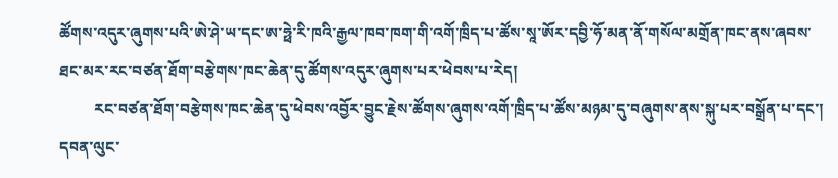ཚོགས་འདུར་ཞུགས་པའི་ཨེ་ཤེ་ཡ་དང་ཨ་ཧྥེ་རི་ཁའི་རྒྱལ་ཁབ་ཁག་གི་འགོ་ཁྲིད་པ་ཚོས་སཱ་ཨོར་དབྱི་ཧོ་མན་ནོ་གསོལ་མགྲོན་ཁང་ནས་ཞབས་ཐང་མར་རང་བཙན་ཐོག་བརྩེགས་ཁང་ཆེན་དུ་ཚོགས་འདུར་ཞུགས་པར་ཕེབས་པ་རེད།
         རང་བཙན་ཐོག་བརྩེགས་ཁང་ཆེན་དུ་ཕེབས་འབྱོར་བྱུང་རྗེས་ཚོགས་ཞུགས་འགོ་ཁྲིད་པ་ཚོས་མཉམ་དུ་བཞུགས་ནས་སྐུ་པར་བསྒྲོན་པ་དང་། དབན་ལུང་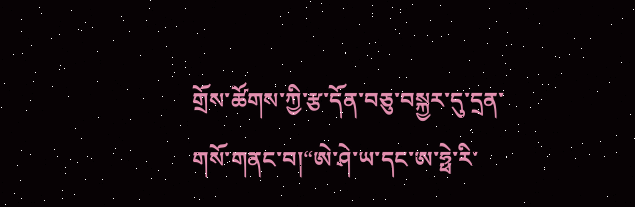གྲོས་ཚོགས་ཀྱི་རྩ་དོན་བཅུ་བསྐྱར་དུ་དྲན་གསོ་གནང་བ།“ཨེ་ཤེ་ཡ་དང་ཨ་ཧྥེ་རི་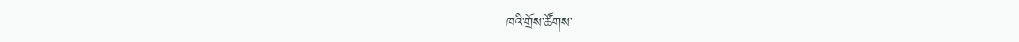ཁའི་གྲོས་ཚོགས་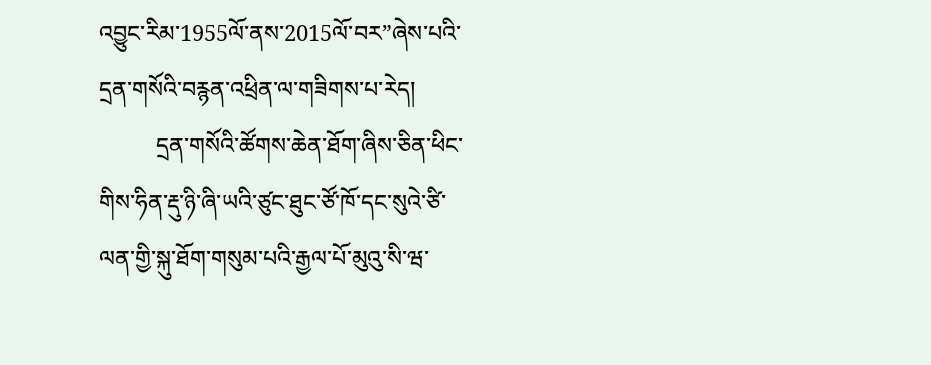འབྱུང་རིམ་1955ལོ་ནས་2015ལོ་བར”ཞེས་པའི་དྲན་གསོའི་བརྙན་འཕྲིན་ལ་གཟིགས་པ་རེད།
          དྲན་གསོའི་ཚོགས་ཆེན་ཐོག་ཞིས་ཅིན་ཕིང་གིས་ཧིན་རྡུ་ཉི་ཞི་ཡའི་ཙུང་ཐུང་ཙོ་ཁོ་དང་སུའེ་ཙི་ལན་གྱི་སྐུ་ཐོག་གསུམ་པའི་རྒྱལ་པོ་མུའུ་སི་ཝ་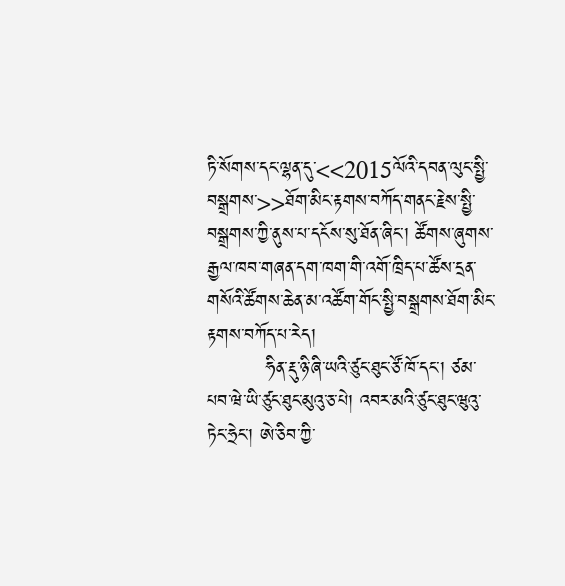ཏི་སོགས་དང་ལྷན་དུ་<<2015ལོའི་དབན་ལུང་སྤྱི་བསྒྲགས་>>ཐོག་མིང་རྟགས་བཀོད་གནང་རྗེས་སྤྱི་བསྒྲགས་ཀྱི་ནུས་པ་དངོས་སུ་ཐོན་ཞིང་། ཚོགས་ཞུགས་རྒྱལ་ཁབ་གཞན་དག་ཁག་གི་འགོ་ཁྲིད་པ་ཚོས་དྲན་གསོའི་ཚོགས་ཆེན་མ་འཚོག་གོང་སྤྱི་བསྒྲགས་ཐོག་མིང་རྟགས་བཀོད་པ་རེད།
         ཧིན་རྡུ་ཉི་ཞི་ཡའི་ཙུང་ཐུང་ཙོ་ཁོ་དང་། ཙམ་པབ་ཝེ་ཡི་ཙུང་ཐུང་མུའུ་ཅ་པེ། འབར་མའི་ཙུང་ཐུང་ཝུའུ་ཏེང་ཧྲེང་། ཨེ་ཅིབ་ཀྱི་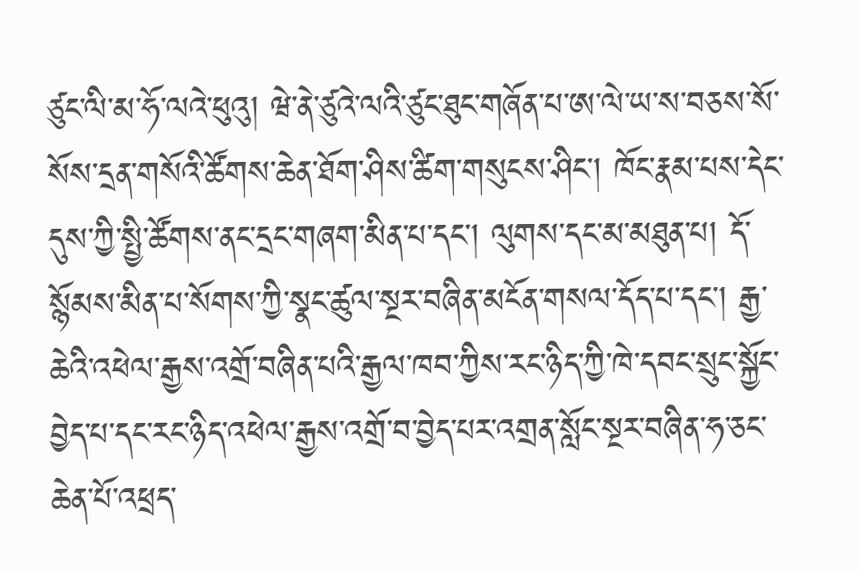ཙུང་ལི་མ་ཧོ་ལའེ་ཕུའུ། ཝེ་ནེ་ཙུའེ་ལའི་ཙུང་ཐུང་གཞོན་པ་ཨ་ལེ་ཡ་ས་བཅས་སོ་སོས་དྲན་གསོའི་ཚོགས་ཆེན་ཐོག་ཤིས་ཚིག་གསུངས་ཤིང་། ཁོང་རྣམ་པས་དེང་དུས་ཀྱི་སྤྱི་ཚོགས་ནང་དྲང་གཞག་མིན་པ་དང་། ལུགས་དང་མ་མཐུན་པ། དོ་སྙོམས་མིན་པ་སོགས་ཀྱི་སྣང་ཚུལ་སྔར་བཞིན་མངོན་གསལ་དོད་པ་དང་། རྒྱ་ཆེའི་འཕེལ་རྒྱས་འགྲོ་བཞིན་པའི་རྒྱལ་ཁབ་ཀྱིས་རང་ཉིད་ཀྱི་ཁེ་དབང་སྲུང་སྐྱོང་བྱེད་པ་དང་རང་ཉིད་འཕེལ་རྒྱས་འགྲོ་བ་བྱེད་པར་འགྲན་སློང་སྔར་བཞིན་ཧ་ཅང་ཆེན་པོ་འཕྲད་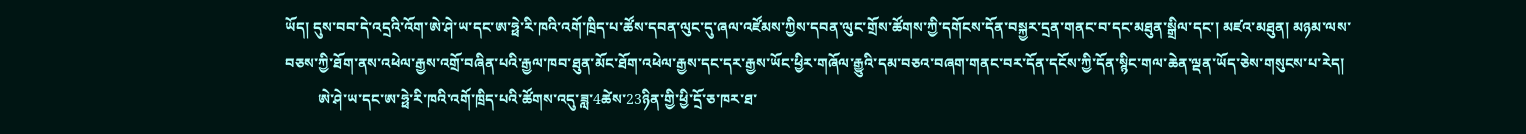ཡོད། དུས་བབ་དེ་འདྲའི་འོག་ཨེ་ཤེ་ཡ་དང་ཨ་ཧྥེ་རི་ཁའི་འགོ་ཁྲིད་པ་ཚོས་དབན་ལུང་དུ་ཞལ་འཛོམས་ཀྱིས་དབན་ལུང་གྲོས་ཚོགས་ཀྱི་དགོངས་དོན་བསྐྱར་དྲན་གནང་བ་དང་མཐུན་སྒྲིལ་དང་། མཛའ་མཐུན། མཉམ་ལས་བཅས་ཀྱི་ཐོག་ནས་འཕེལ་རྒྱས་འགྲོ་བཞིན་པའི་རྒྱལ་ཁབ་ཐུན་མོང་ཐོག་འཕེལ་རྒྱས་དང་དར་རྒྱས་ཡོང་ཕྱིར་གཞོལ་རྒྱུའི་དམ་བཅའ་བཞག་གནང་བར་དོན་དངོས་ཀྱི་དོན་སྙིང་གལ་ཆེན་ལྡན་ཡོད་ཅེས་གསུངས་པ་རེད།
         ཨེ་ཤེ་ཡ་དང་ཨ་ཧྥེ་རི་ཁའི་འགོ་ཁྲིད་པའི་ཚོགས་འདུ་ཟླ་4ཚེས་23ཉིན་གྱི་ཕྱི་དྲོ་ཅ་ཁར་ཐ་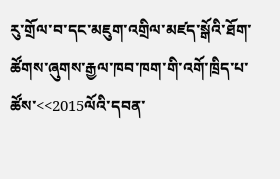རུ་གྲོལ་བ་དང་མཇུག་འགྲིལ་མཛད་སྒོའི་ཐོག་ཚོགས་ཞུགས་རྒྱལ་ཁབ་ཁག་གི་འགོ་ཁྲིད་པ་ཚོས་<<2015ལོའི་དབན་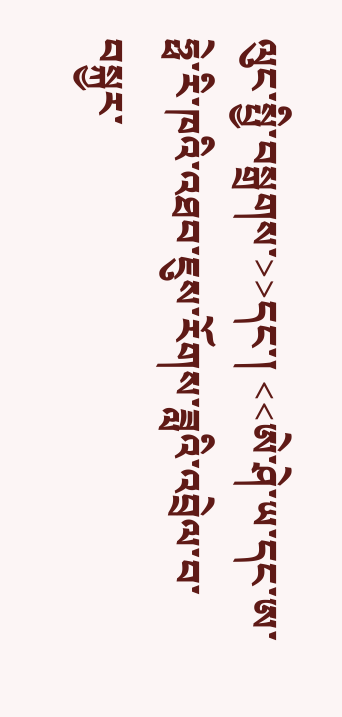ལུང་སྤྱི་བསྒྲགས་>>དང་། <<ཨེ་ཤེ་ཡ་དང་ཨ་ཧྥེ་རི་ཁའི་འཐབ་ཇུས་རོགས་ཟླའི་འབྲེལ་བ་བསྐྱར་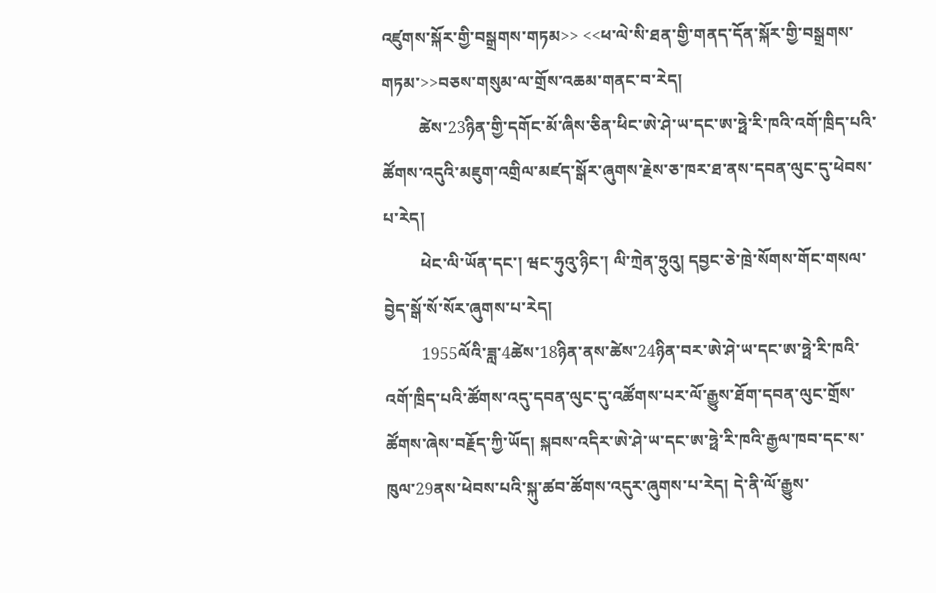འཛུགས་སྐོར་གྱི་བསྒྲགས་གཏམ>> <<ཕ་ལེ་སི་ཐན་གྱི་གནད་དོན་སྐོར་གྱི་བསྒྲགས་གཏམ་>>བཅས་གསུམ་ལ་གྲོས་འཆམ་གནང་བ་རེད།
         ཚེས་23ཉིན་གྱི་དགོང་མོ་ཞིས་ཅིན་ཕིང་ཨེ་ཤེ་ཡ་དང་ཨ་ཧྥེ་རི་ཁའི་འགོ་ཁྲིད་པའི་ཚོགས་འདུའི་མཇུག་འགྲིལ་མཛད་སྒོར་ཞུགས་རྗེས་ཅ་ཁར་ཐ་ནས་དབན་ལུང་དུ་ཕེབས་པ་རེད།
         ཕེང་ལི་ཡོན་དང་། ཝང་ཧུའུ་ཉིང་། ལི་ཀྲེན་ཧྲུའུ། དབྱང་ཅེ་ཁྲེ་སོགས་གོང་གསལ་བྱེད་སྒོ་སོ་སོར་ཞུགས་པ་རེད།
         1955ལོའི་ཟླ་4ཚེས་18ཉིན་ནས་ཚེས་24ཉིན་བར་ཨེ་ཤེ་ཡ་དང་ཨ་ཧྥེ་རི་ཁའི་འགོ་ཁྲིད་པའི་ཚོགས་འདུ་དབན་ལུང་དུ་འཚོགས་པར་ལོ་རྒྱུས་ཐོག་དབན་ལུང་གྲོས་ཚོགས་ཞེས་བརྗོད་ཀྱི་ཡོད། སྐབས་འདིར་ཨེ་ཤེ་ཡ་དང་ཨ་ཧྥེ་རི་ཁའི་རྒྱལ་ཁབ་དང་ས་ཁུལ་29ནས་ཕེབས་པའི་སྐུ་ཚབ་ཚོགས་འདུར་ཞུགས་པ་རེད། དེ་ནི་ལོ་རྒྱུས་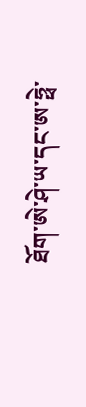ཐོག་ཨེ་ཤེ་ཡ་དང་ཨ་ཧྥེ་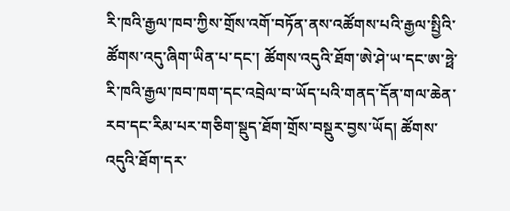རི་ཁའི་རྒྱལ་ཁབ་ཀྱིས་གྲོས་འགོ་བཏོན་ནས་འཚོགས་པའི་རྒྱལ་སྤྱིའི་ཚོགས་འདུ་ཞིག་ཡིན་པ་དང་། ཚོགས་འདུའི་ཐོག་ཨེ་ཤེ་ཡ་དང་ཨ་ཧྥེ་རི་ཁའི་རྒྱལ་ཁབ་ཁག་དང་འབྲེལ་བ་ཡོད་པའི་གནད་དོན་གལ་ཆེན་རབ་དང་རིམ་པར་གཅིག་སྡུད་ཐོག་གྲོས་བསྡུར་བྱས་ཡོད། ཚོགས་འདུའི་ཐོག་དར་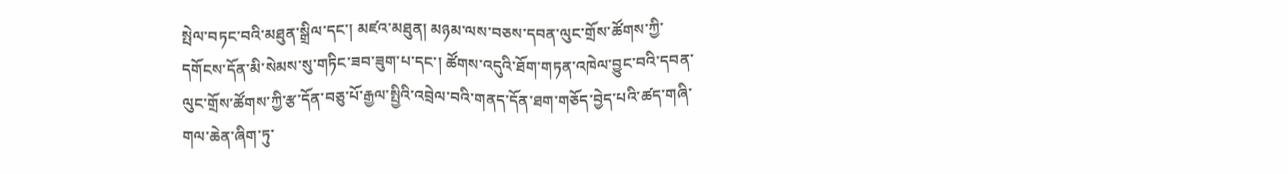སྤེལ་བཏང་བའི་མཐུན་སྒྲིལ་དང་། མཛའ་མཐུན། མཉམ་ལས་བཅས་དབན་ལུང་གྲོས་ཚོགས་ཀྱི་དགོངས་དོན་མི་སེམས་སུ་གཏིང་ཟབ་ཟུག་པ་དང་། ཚོགས་འདུའི་ཐོག་གཏན་འཁེལ་བྱུང་བའི་དབན་ལུང་གྲོས་ཚོགས་ཀྱི་རྩ་དོན་བཅུ་པོ་རྒྱལ་སྤྱིའི་འབྲེལ་བའི་གནད་དོན་ཐག་གཅོད་བྱེད་པའི་ཚད་གཞི་གལ་ཆེན་ཞིག་ཏུ་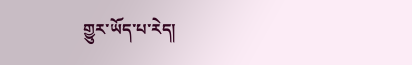གྱུར་ཡོད་པ་རེད།